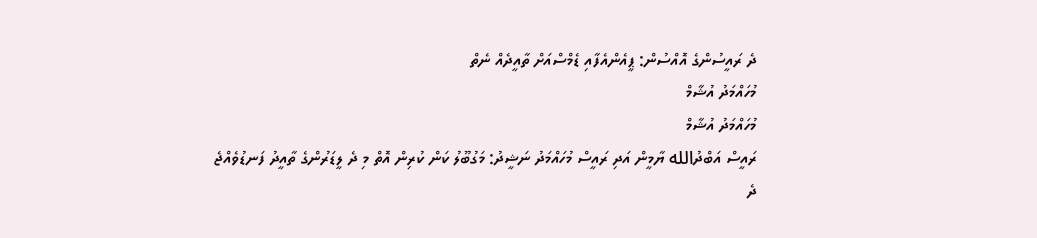ދެ ރައީސުންގެ އޮއްސުން: ޕީއެންއެފާއި ޑެމްސްއަށް ތާއީދެއް ނެތް
މުހައްމަދު އުޝާމް
މުހައްމަދު އުޝާމް
ރައީސް އަބްދުالله ޔާމީން އަދި ރައީސް މުހައްމަދު ނަޝީދު: މަގުބޫލު ކަން ކުރިން އޮތް މި ދެ ލީޑަރުންގެ ތާއީދު ފަނޑުވެއްޖެ
ދެ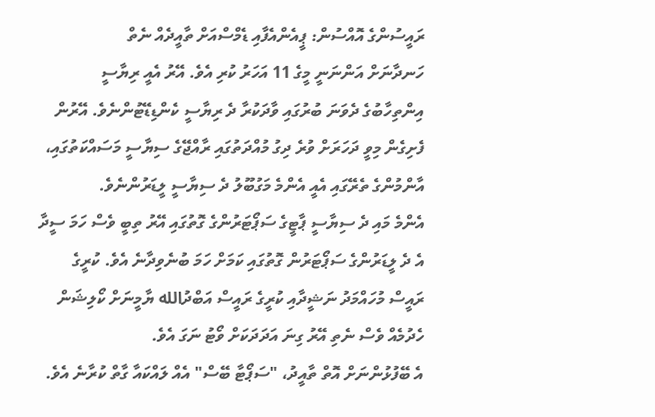ރައީސުންގެ އޮއްސުން: ޕީއެންއެފާއި ޑެމްސްއަށް ތާއީދެއް ނެތް
ހަނދާނަށް އަންނަނީ މީގެ 11 އަހަރު ކުރި އެވެ. އޭރު އެއީ ރިޔާސީ އިންތިހާބުގެ ދެވަނަ ބުރުގައި ވާދަކުރާ ދެ ރިޔާސީ ކެންޑިޑޭޓުންނެވެ. އޭރުން ފެށިގެން މިވީ ދަހަރަށް ވުރެ ދިގު މުއްދަތުގައި ރާއްޖޭގެ ސިޔާސީ މަސައްކަތުގައި، އާންމުންގެ ތެރޭގައި އެއީ އެންމެ މަގުބޫލު ދެ ސިޔާސީ ލީޑަރުންނެވެ.
އެންމެ މައި ދެ ސިޔާސީ ޕާޓީގެ ސަޕޯޓަރުންގެ ގޮތުގައި އޭރު ތިބީ ވެސް ހަމަ ސީދާ އެ ދެ ލީޑަރުންގެ ސަޕޯޓަރުން ގޮތުގައި ކަމަށް ހަމަ ބުނެވިދާނެ އެވެ. ކުރީގެ ރައީސް މުހައްމަދު ނަޝީދާއި ކުރީގެ ރައީސް އަބްދުالله ޔާމީނަށް ކޯލިޝަން ހެދުމެއް ވެސް ނެތި އޭރު ގިނަ އަދަދަކަށް ވޯޓު ނަގަ އެވެ.
އެ ބޭފުޅުންނަށް އޮތް ތާއީދު، "ސަޕޯޓާ ބޭސް" އެއް ލައްކައާ ގާތް ކުރާނެ އެވެ.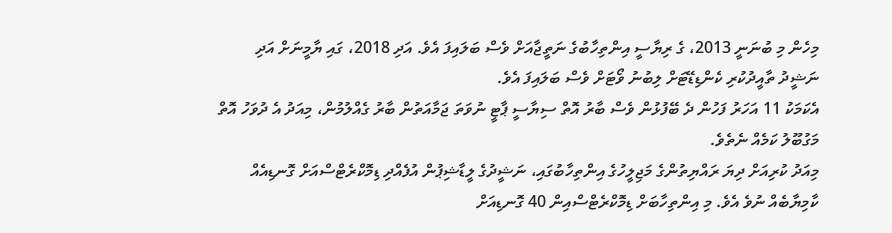މިހެން މި ބުނަނީ 2013، ގެ ރިޔާސީ އިންތިހާބުގެ ނަތީޖާއަށް ވެސް ބަލައިފަ އެވެ. އަދި 2018، ގައި ޔާމީނަށް އަދި ނަޝީދު ތާއީދުކުރި ކެންޑިޑޭޓަށް ލިބުނު ވޯޓަށް ވެސް ބަލައިފަ އެވެ.
އެކަމަކު 11 އަހަރު ފަހުން ދެ ބޭފުޅުން ވެސް ބާރު އޮތް ސިޔާސީ ޕާޓީ ނުވަތަ ޖަމާއަތުން ބާރު ގެއްލުމުން، މިއަދު އެ ދުވަހު އޮތް މަގުބޫލު ކަމެއް ނެތެވެ.
މިއަދު ކުރިއަށް ދިޔަ ރައްޔިތުންގެ މަޖިލީހުގެ އިންތިހާބުގައި، ނަޝީދުގެ ލީޑާޝިޕުން އުފެއްދި ޑިމޮކްރެޓްސްއަށް ގޮނޑިއެއް ކާމިޔާބެއް ނުވެ އެވެ. މި އިންތިހާބަށް ޑިމޮކްރެޓްސްއިން 40 ގޮނޑިއަށް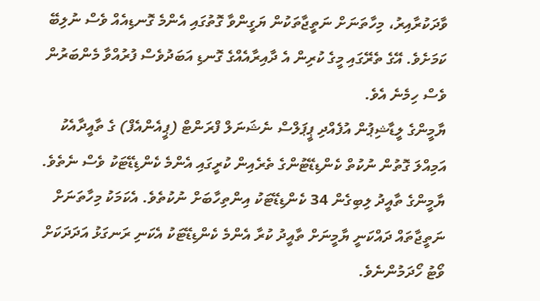ވާދަކުރާއިރު، މިހާތަނަށް ނަތީޖާތަކުން ޔަގީންވާ ގޮތުގައި އެންމެ ގޮނޑިއެއް ވެސް ނުލިބޭ ކަމަށެވެ. އޭގެ ތެރޭގައި މީގެ ކުރިން އެ ދާއިރާއެއްގެ ގޮނޑި އަބަދުވެސް ފުރުއްވާ މެންބަރުން ވެސް ހިމެނެ އެވެ.
ޔާމީންގެ ލީޑާޝިޕުން އުފެއްދި ޕީޕަލްސް ނެޝަނަލް ފްރަންޓް (ޕީއެންއެފް) ގެ ތާއީދާއެކު އަމިއްލަ ގޮތުން ނުކުތް ކެންޑިޑޭޓުންގެ ތެރެއިން ކުރީގައި އެންމެ ކެންޑިޑޭޓަކު ވެސް ނެތެވެ. ޔާމީންގެ ތާއީދު ލިބިގެން 34 ކެންޑިޑޭޓަކު އިންތިހާބަށް ނުކުތެވެ. އެކަމަކު މިހާތަނަށް ނަތީޖާތައް ދައްކަނީ ޔާމީނަށް ތާއީދު ކުރާ އެންމެ ކެންޑިޑޭޓަކު އެކަނި ރަނގަޅު އަދަދަކަށް ވޯޓު ހޯދަމުންނެވެ.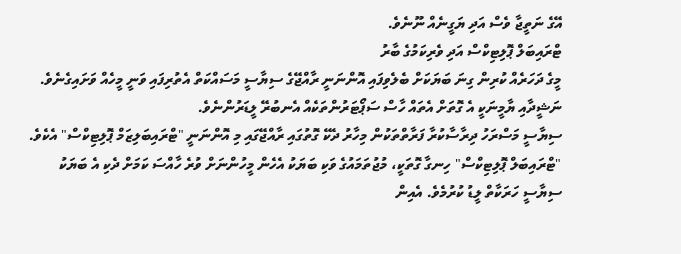އޭގެ ނަތީޖާ ވެސް އަދި ޔަގީނެއް ނޫނެވެ.
ޓްރައިބަލް ޕޮލިޓިކްސް އަދި ވެރިކަމުގެ ބާރު
މީގެ ދަހަރެއް ކުރިން ގިނަ ބަޔަކަށް ބެލެވިފައި އޮންނަނީ ރާއްޖޭގެ ސިޔާސީ މަސައްކަތް އެތުރިފައި ވަނީ މީހެއް ވަށައިގެނެވެ. ނަޝީދާއި ޔާމީނަކީ އެ ގޮތަށް އެތައް ހާސް ސަޕޯޓަރުންތަކެއް އެނބުރޭ ލީޑަރުންނެވެ.
ސިޔާސީ މަސްރަހު ދިރާސާކުރާ ފަރާތްތަކުން މިހާރު ދެކޭ ގޮތުގައި ރާއްޖޭގައި މި އޮންނަނީ "ޓްރައިބަލިޒަމް ޕޮލިޓިކްސް" އެކެވެ.
"ޓްރައިބަލް ޕޮލިޓިކްސް" ހިނގާ ގޮތަކީ، މުޖުތަމައުގެ ވަކި ބަޔަކު އެހެން މީހުންނަށް ވުރެ ހާއްސަ ކަމަށް ދެކި އެ ބަޔަކު ސިޔާސީ ހަރަކާތް ލީޑު ކުރުމެވެ. އެއިން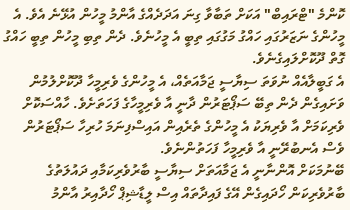ކޮންމެ "ޓްރައިބް" އަކަށް ތަބާވާ ގިނަ އަދަދެއްގެ އާންމު މީހުން އުޅޭނެ އެވެ. އެ މީހުންގެ ނަޒަރުގައި ހައްގު މަގުގައި ތިބީ އެ މީހުނެވެ. ދެން ތިބި މީހުން ތިބީ ހައްގު ގޮތް ދޫކޮށްލައިގެނެވެ.
އެ ގަބީލާއެއް ނުވަތަ ސިޔާސީ ޖަމާއަތެއް، އެ މީހުންގެ ވެރިމީހާ ދޫކޮށްލުމުން ވަށައިގެން ދެން ތިބޭ ސަޕޯޓަރުން ދާނީ އާ ވެރިމީހާގެ ފަހަތަށެވެ. ހާއްސަކޮށް ވެރިކަމަށް އާ ވެރިޔަކު އެ މީހުންގެ ތެރެއިން އައިސްފިނަމަ ހުރިހާ ސަޕޯޓަރުން ވެސް އެނބުރޭނީ އާ ވެރިމީހާ ފަހަތުންނެވެ.
ބޭނުމަކަށް އޮންނާނީ އެ ޖަމާއަތަށް ސިޔާސީ ބާރުވެރިކަމާއި ދައުލަތުގެ ބާރުވެރިކަން ހޯދައިގެން އޭގެ ފައިދާތައް އިސް ލީޑާޝިޕް ހޯދާއިރު އާންމު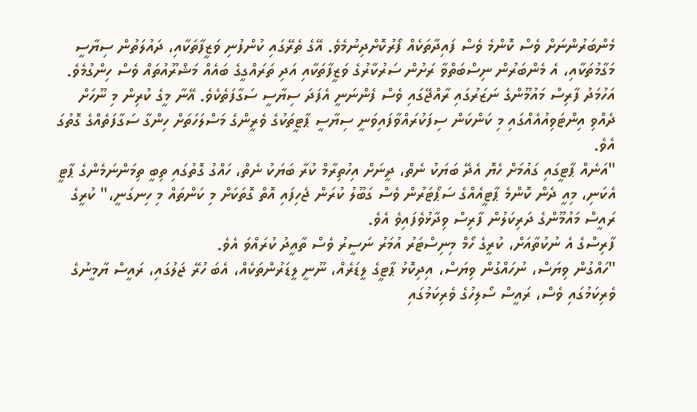މެންބަރުންނަށް ވެސް ކޮންމެ ވެސް ފައިދާތަކެއް ފޯރުކޮށްދިނުމެވެ. އޭގެ ތެރޭގައި ކުންފުނި ވަޒީފާތަކާއި، ދައުލަތުން ސިޔާސީ މަގާމުތަކާއި، އެ މެންބަރުން ނިސްބަތްވާ ރަށުން ސަރުކާރުގެ ވަޒީފާތަކާއި އަދި ތަރައްގީގެ ބައެއް މަޝްރޫއުތައް ވެސް ހިންގުމެވެ.
އަހުމަދު ފާރިސް މައުމޫންގެ ނަޒަރުގައި ރާއްޖޭގައި ވެސް ފެންނަނީ އެފަދަ ސިޔާސީ ސަގާފަތެކެވެ. އޭނާ މީގެ ކުރިން މި ނޫހަށް ދެއްވި އިންޓަވިއުއެއްގައި މި ކަންކަން ސިފަކުރައްވާފައިވަނީ ސިޔާސީ ޕާޓީތަކުގެ ވެރީންގެ މަސްލަހަތަށް ހިންގާ ސަގާފަތެއްގެ ގޮތުގަ އެވެ.
"އަނެއް ޕާޓީގައި ގައުމަށް ހެޔޮ އެދޭ ބަޔަކު ނެތް، ދީނަށް އިހުތިރާމް ކުރާ ބަޔަކު ނެތް، ހައްގު ގޮތުގައި ތިބީ ތިމަންނަމެންގެ ޕާޓީ އެކަނި، މިއީ ދެން ކޮންމެ ޕާޓީއެއްގެ ސަޕޯޓަރުން ވެސް ގަބޫލު ކުރަން ޖެހިފައި އޮތް ގޮތަކަށް މި ކަންތައް މި ހިނގަނީ،" ކުރީގެ ރައީސް މައުމޫންގެ ދަރިކަލުން ފާރިސް ވިދާޅުވެފައިވެ އެވެ.
ފާރިސްގެ އެ ނުކުތާއަށް، ކުރީގެ ހޯމް މިނިސްޓަރު އުމަރު ނަސީރު ވެސް ތާއީދު ކުރައްވަ އެވެ.
"ހައްގުން ވިޔަސް، ނުހައްގުން ވިޔަސް، އިދިކޮޅު ޕާޓީގެ ލީޑަރެއް، ނޫނީ ލީޑަރުންތަކެއް، އެބަ ހުރޭ ޖަލުގައި، ރައީސް ޔާމީނުގެ ވެރިކަމުގައި ވެސް، ރައީސް ސޯލިހުގެ ވެރިކަމުގައި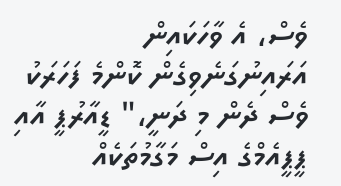ވެސް، އެ ވާހަކައިން އަރައިނުގަނެވިގެން ކޮންމެ ފަހަރަކު ވެސް ދެން މި ދަނީ،" ޑީއާރުޕީ އާއި ޕީޕީއެމްގެ އިސް މަގާމުތަކެއް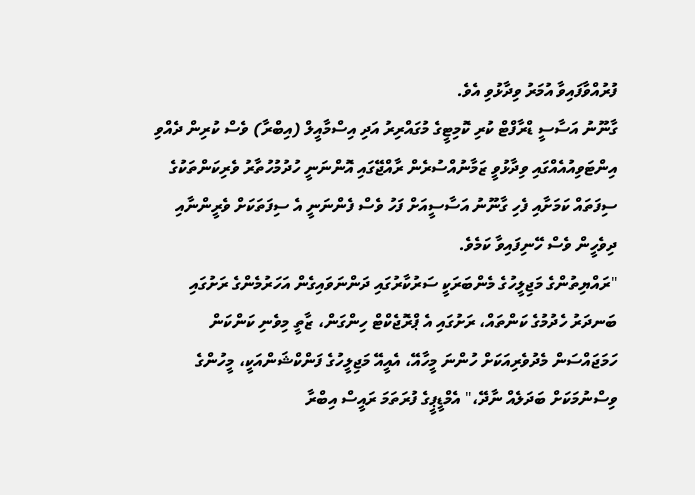ފުރުއްވާފައިވާ އުމަރު ވިދާޅުވި އެވެ.
ގާނޫނު އަސާސީ ޑްރާފްޓް ކުރި ކޮމިޓީގެ މުގައްރިރު އަދި އިސްމާއީލް (އިބްރާ) ވެސް ކުރިން ދެއްވި އިންޓަވިއުއެއްގައި ވިދާޅުވީ ޒަމާނުއްސުރެން ރާއްޖޭގައި އޮންނަނީ ހުދުމުހުތާރު ވެރިކަންތަކުގެ ސިފަތައް ކަމަށާއި ފެހި ގާނޫނު އަސާސީއަށް ފަހު ވެސް ފެންނަނީ އެ ސިފަތަކަށް ވެރީންނާއި ދިވެހީން ވެސް ހޭނިފައިވާ ކަމެވެ.
"ރައްޔިތުންގެ މަޖިލީހުގެ މެންބަރަކީ ސަރުކާރުގައި ދަންނަވައިގެން އަހަރުމެންގެ ރަށުގައި ބަނދަރު ހެދުމުގެ ކަންތައް، ރަށުގައި އެ ޕްރޮޖެކްޓް ހިންގަން، ޒާތީ މިވެނި ކަންކަން ހަމަޖައްސަން މެދުވެރިއަކަށް ހުންނަ މީހާއޭ، އެއީއޭ މަޖިލީހުގެ ފަންކްޝަންއަކީ، މީހުންގެ ވިސްނުމަކަށް ބަދަލެއް ނާދޭ،" އެމްޑީޕީގެ ފުރަތަމަ ރައީސް އިބްރާ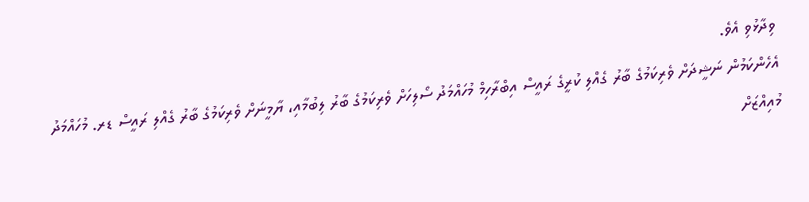ވިދާޅުވި އެވެ.
އެހެންކަމުން ނަޝީދަށް ވެރިކަމުގެ ބާރު ގެއްލި ކުރީގެ ރައީސް އިބްރާހިމް މުހައްމަދު ސޯލިހަށް ވެރިކަމުގެ ބާރު ލިބުމާއި، ޔާމީނަށް ވެރިކަމުގެ ބާރު ގެއްލި ރައީސް ޑރ. މުހައްމަދު މުއިއްޒަށް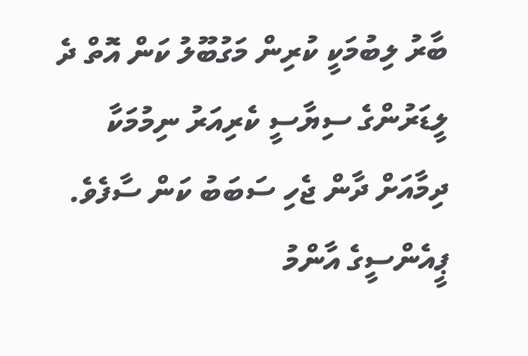ބާރު ލިބުމަކީ ކުރިން މަގުބޫލު ކަން އޮތް ދެ ލީޑަރުންގެ ސިޔާސީ ކެރިއަރު ނިމުމަކާ ދިމާއަށް ދާން ޖެހި ސަބަބު ކަން ސާފެވެ.
ޕީއެންސީގެ އާންމު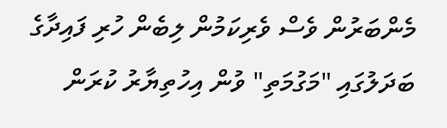މެންބަރުން ވެސް ވެރިކަމުން ލިބެން ހުރި ފައިދާގެ ބަދަލުގައި "މަގުމަތި" ވުން އިހުތިޔާރު ކުރަން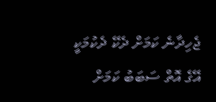ޖެހިދާނެ ކަމަށް ދެކޭ ދެކުމަކީ އޭގެ އޮތް ސަބަބު ކަމަށް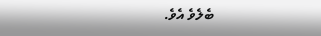ބެލެވެ އެވެ.